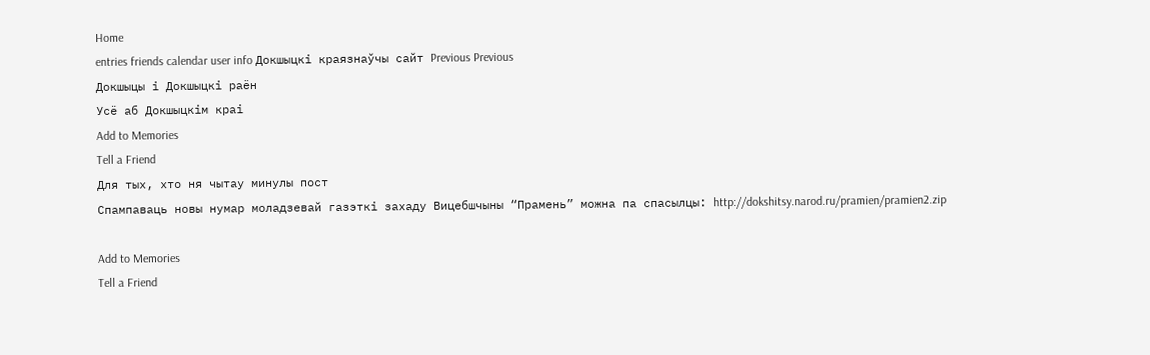Home
entries friends calendar user info Докшыцкі краязнаўчы сайт Previous Previous
Докшыцы і Докшыцкі раён
Усё аб Докшыцкім краі
Add to Memories
Tell a Friend
Для тых, хто ня чытау минулы пост
Спампаваць новы нумар моладзевай газэткі захаду Вицебшчыны “Прамень” можна па спасылцы: http://dokshitsy.narod.ru/pramien/pramien2.zip

Add to Memories
Tell a Friend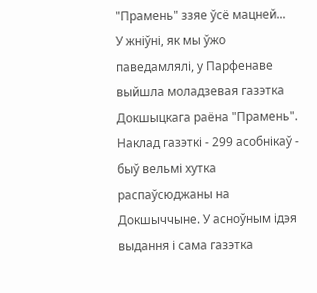"Прамень" ззяе ўсё мацней...
У жніўні, як мы ўжо паведамлялі, у Парфенаве выйшла моладзевая газэтка Докшыцкага раёна "Прамень". Наклад газэткі - 299 асобнікаў - быў вельмі хутка распаўсюджаны на Докшыччыне. У асноўным ідэя выдання і сама газэтка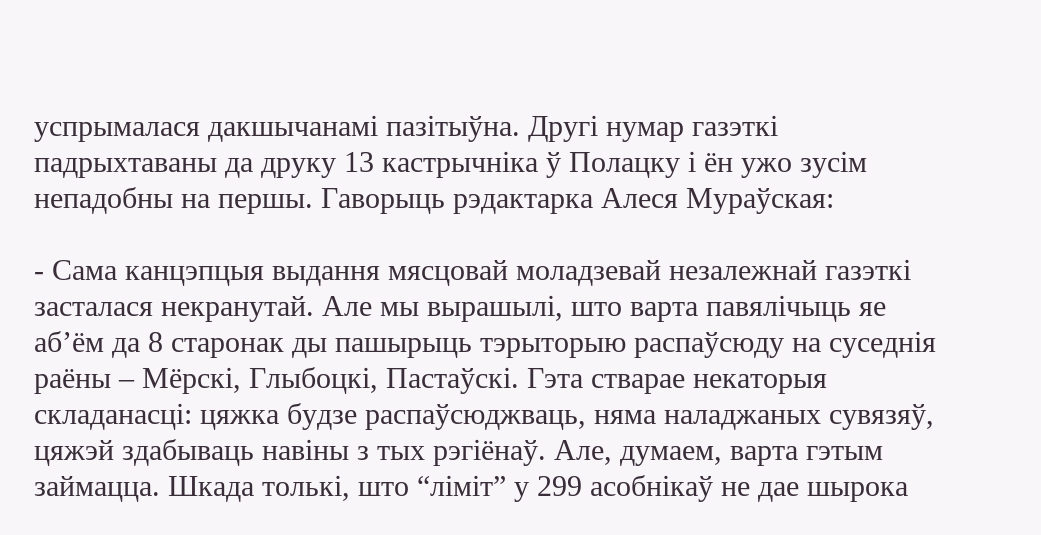успрымалася дакшычанамі пазітыўна. Другі нумар газэткі падрыхтаваны да друку 13 кастрычніка ў Полацку і ён ужо зусім непадобны на першы. Гаворыць рэдактарка Алеся Мураўская:

- Сама канцэпцыя выдання мясцовай моладзевай незалежнай газэткі засталася некранутай. Але мы вырашылі, што варта павялічыць яе аб’ём да 8 старонак ды пашырыць тэрыторыю распаўсюду на суседнія раёны – Мёрскі, Глыбоцкі, Пастаўскі. Гэта стварае некаторыя складанасці: цяжка будзе распаўсюджваць, няма наладжаных сувязяў, цяжэй здабываць навіны з тых рэгіёнаў. Але, думаем, варта гэтым займацца. Шкада толькі, што “ліміт” у 299 асобнікаў не дае шырока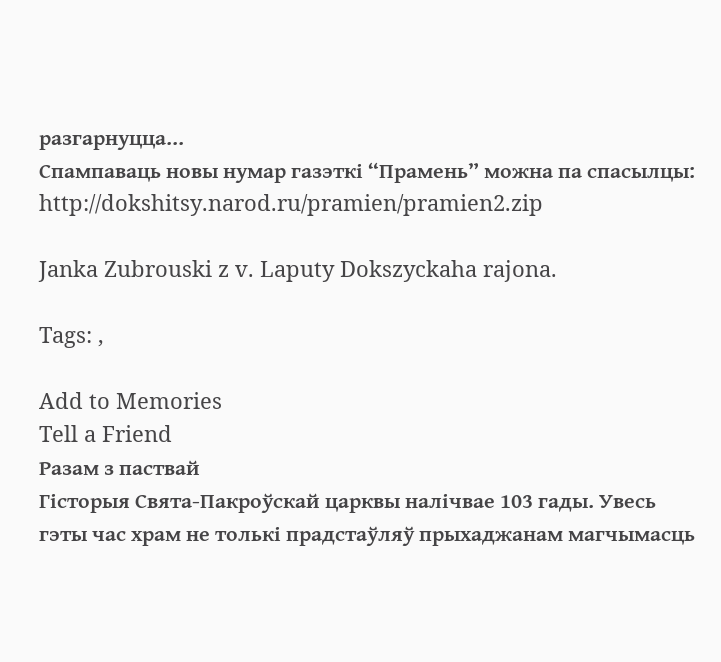разгарнуцца...
Спампаваць новы нумар газэткі “Прамень” можна па спасылцы: http://dokshitsy.narod.ru/pramien/pramien2.zip

Janka Zubrouski z v. Laputy Dokszyckaha rajona.

Tags: ,

Add to Memories
Tell a Friend
Разам з паствай
Гісторыя Свята-Пакроўскай царквы налічвае 103 гады. Увесь гэты час храм не толькі прадстаўляў прыхаджанам магчымасць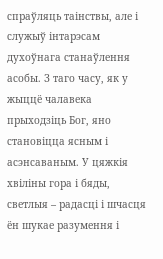спраўляць таінствы, але і служыў інтарэсам духоўнага станаўлення асобы. З таго часу, як у жыццё чалавека прыходзіць Бог, яно становіцца ясным і асэнсаваным. У цяжкія хвіліны гора і бяды, светлыя – радасці і шчасця ён шукае разумення і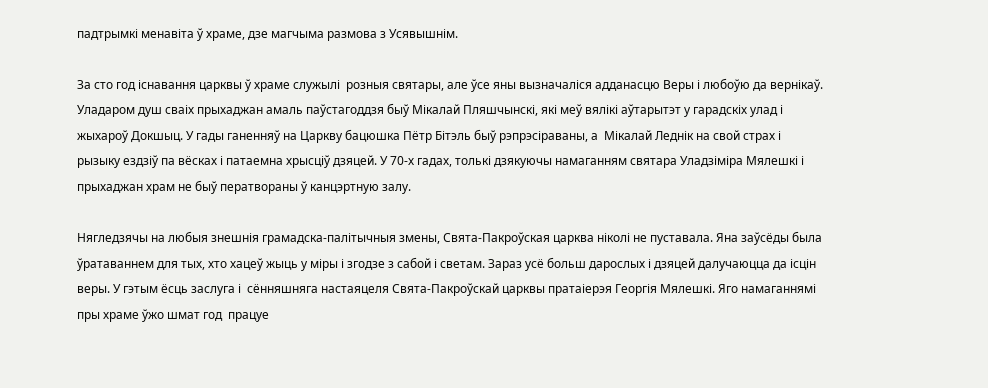падтрымкі менавіта ў храме, дзе магчыма размова з Усявышнім.

За сто год існавання царквы ў храме служылі  розныя святары, але ўсе яны вызначаліся адданасцю Веры і любоўю да вернікаў. Уладаром душ сваіх прыхаджан амаль паўстагоддзя быў Мікалай Пляшчынскі, які меў вялікі аўтарытэт у гарадскіх улад і жыхароў Докшыц. У гады ганенняў на Царкву бацюшка Пётр Бітэль быў рэпрэсіраваны, а  Мікалай Леднік на свой страх і рызыку ездзіў па вёсках і патаемна хрысціў дзяцей. У 70-х гадах, толькі дзякуючы намаганням святара Уладзіміра Мялешкі і прыхаджан храм не быў ператвораны ў канцэртную залу.

Нягледзячы на любыя знешнія грамадска-палітычныя змены, Свята-Пакроўская царква ніколі не пуставала. Яна заўсёды была ўратаваннем для тых, хто хацеў жыць у міры і згодзе з сабой і светам. Зараз усё больш дарослых і дзяцей далучаюцца да ісцін веры. У гэтым ёсць заслуга і  сённяшняга настаяцеля Свята-Пакроўскай царквы пратаіерэя Георгія Мялешкі. Яго намаганнямі  пры храме ўжо шмат год  працуе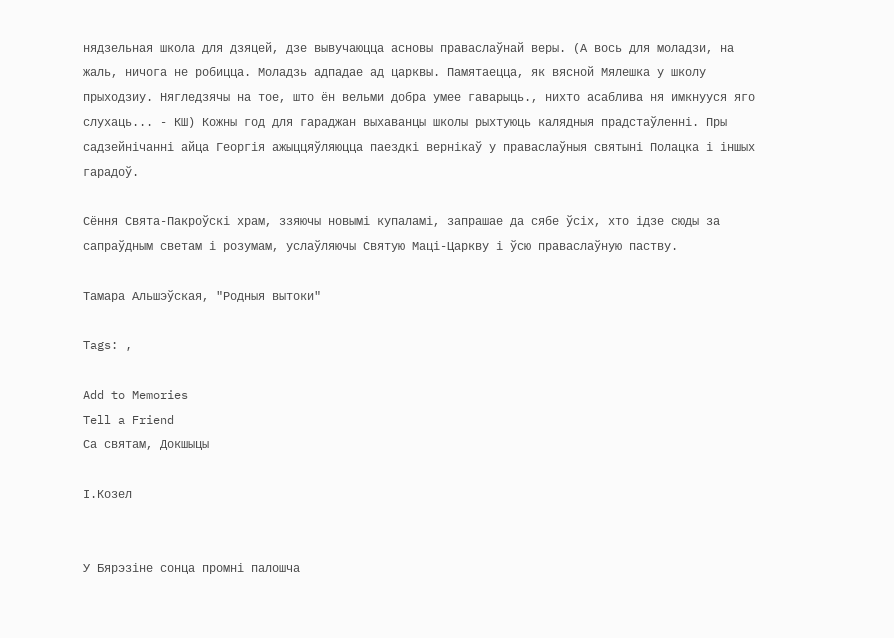нядзельная школа для дзяцей, дзе вывучаюцца асновы праваслаўнай веры. (А вось для моладзи, на жаль, ничога не робицца. Моладзь адпадае ад царквы. Памятаецца, як вясной Мялешка у школу прыходзиу. Нягледзячы на тое, што ён вельми добра умее гаварыць., нихто асаблива ня имкнууся яго слухаць... - КШ) Кожны год для гараджан выхаванцы школы рыхтуюць калядныя прадстаўленні. Пры садзейнічанні айца Георгія ажыццяўляюцца паездкі вернікаў у праваслаўныя святыні Полацка і іншых гарадоў.

Сёння Свята-Пакроўскі храм, ззяючы новымі купаламі, запрашае да сябе ўсіх, хто ідзе сюды за сапраўдным светам і розумам, услаўляючы Святую Маці-Царкву і ўсю праваслаўную паству.

Тамара Альшэўская, "Родныя вытоки"

Tags: ,

Add to Memories
Tell a Friend
Са святам, Докшыцы

І.Козел


У Бярэзіне сонца промні палошча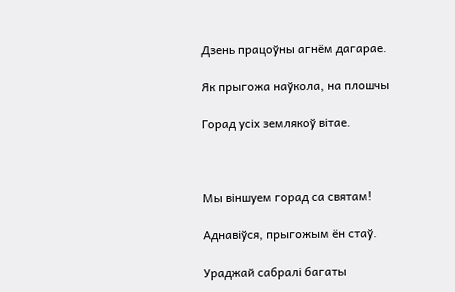Дзень працоўны агнём дагарае.

Як прыгожа наўкола, на плошчы

Горад усіх землякоў вітае.



Мы віншуем горад са святам!

Аднавіўся, прыгожым ён стаў.

Ураджай сабралі багаты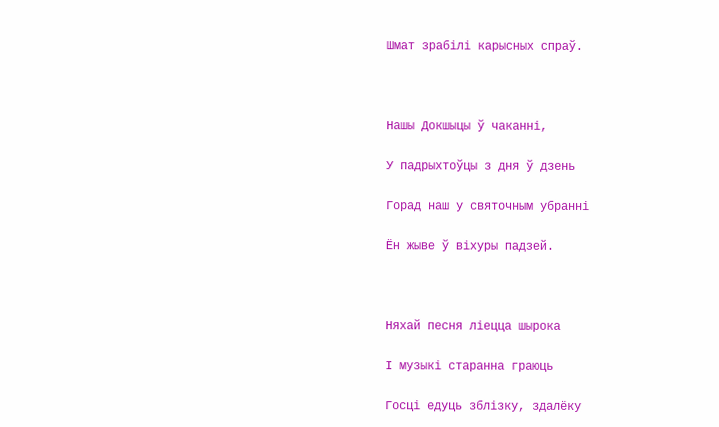Шмат зрабілі карысных спраў.



Нашы Докшыцы ў чаканні,

У падрыхтоўцы з дня ў дзень

Горад наш у святочным убранні

Ён жыве ў віхуры падзей.



Няхай песня ліецца шырока

І музыкі старанна граюць

Госці едуць зблізку, здалёку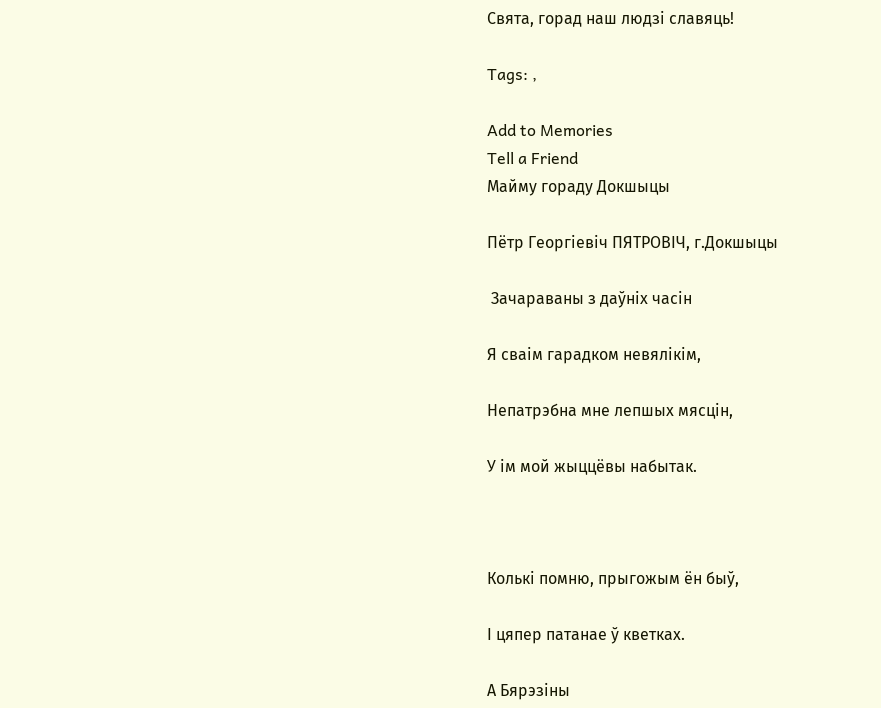Свята, горад наш людзі славяць!

Tags: ,

Add to Memories
Tell a Friend
Майму гораду Докшыцы

Пётр Георгіевіч ПЯТРОВІЧ, г.Докшыцы

 Зачараваны з даўніх часін

Я сваім гарадком невялікім,

Непатрэбна мне лепшых мясцін,

У ім мой жыццёвы набытак.



Колькі помню, прыгожым ён быў,

І цяпер патанае ў кветках.

А Бярэзіны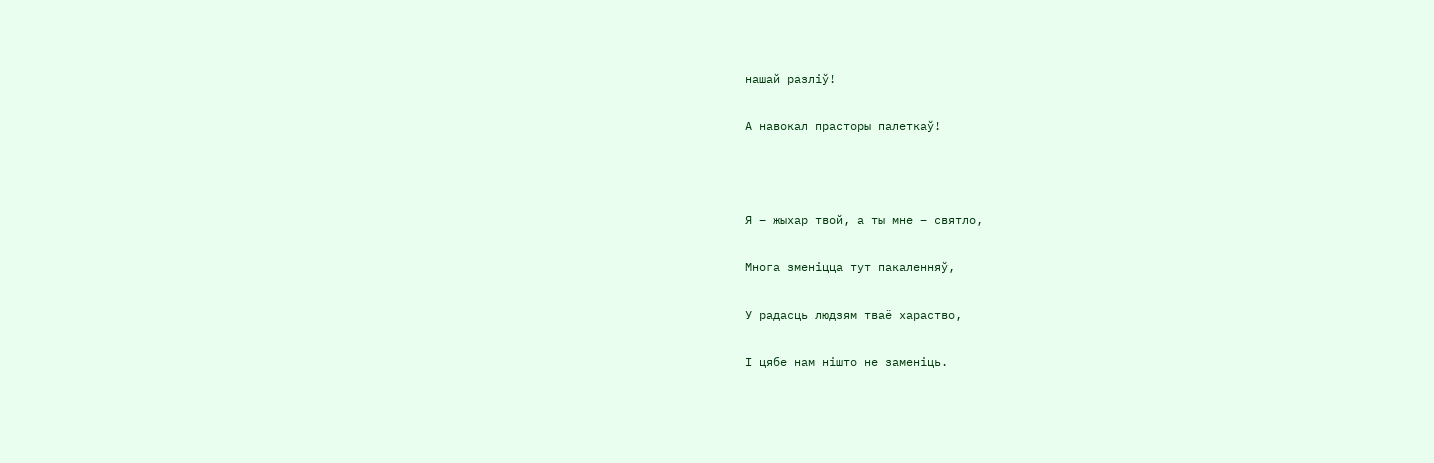нашай разліў!

А навокал прасторы палеткаў!



Я – жыхар твой, а ты мне – святло,

Многа зменіцца тут пакаленняў,

У радасць людзям тваё хараство,

І цябе нам нішто не заменіць.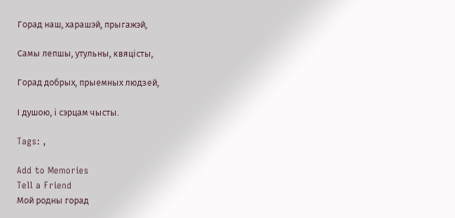Горад наш, харашэй, прыгажэй,

Самы лепшы, утульны, квяцісты,

Горад добрых, прыемных людзей,

І душою, і сэрцам чысты.

Tags: ,

Add to Memories
Tell a Friend
Мой родны горад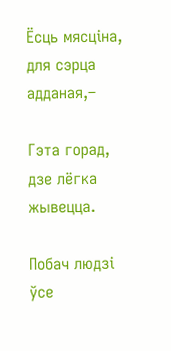Ёсць мясціна, для сэрца адданая,–

Гэта горад, дзе лёгка жывецца.

Побач людзі ўсе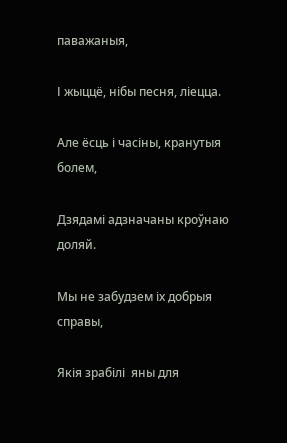паважаныя,

І жыццё, нібы песня, ліецца.

Але ёсць і часіны, кранутыя болем,

Дзядамі адзначаны кроўнаю  доляй.

Мы не забудзем іх добрыя справы,

Якія зрабілі  яны для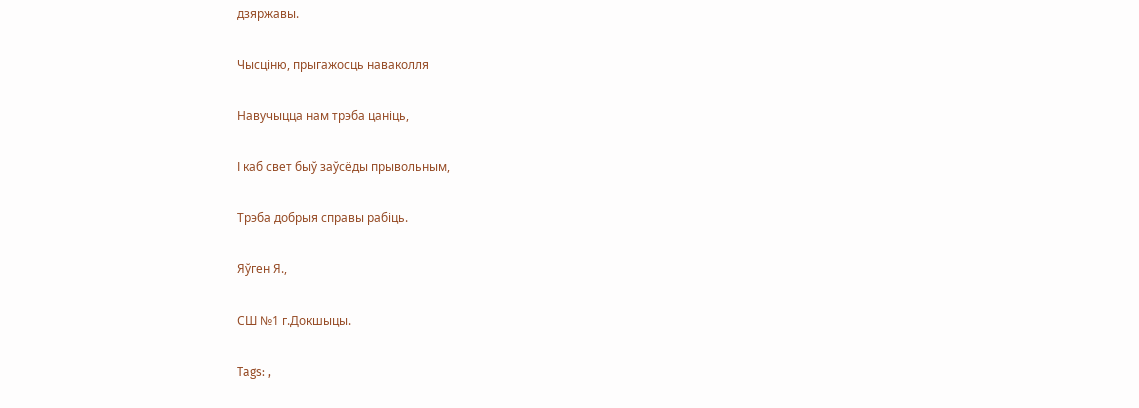дзяржавы.

Чысціню, прыгажосць наваколля

Навучыцца нам трэба цаніць,

І каб свет быў заўсёды прывольным,

Трэба добрыя справы рабіць.

Яўген Я.,

СШ №1 г.Докшыцы.

Tags: ,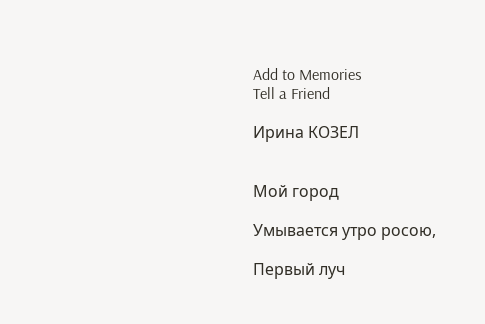Add to Memories
Tell a Friend

Ирина КОЗЕЛ


Мой город

Умывается утро росою,

Первый луч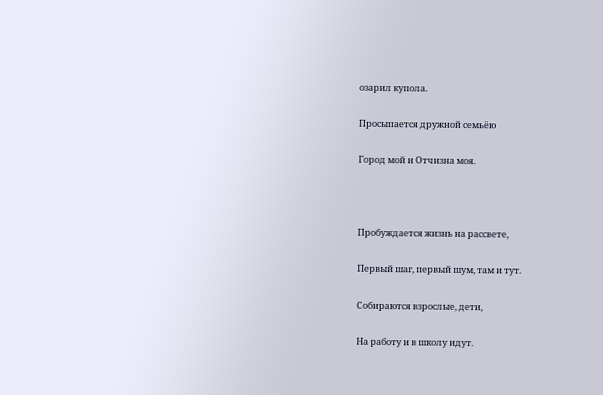озарил купола.

Просыпается дружной семьёю

Город мой и Отчизна моя.



Пробуждается жизнь на рассвете,

Первый шаг, первый шум, там и тут.

Собираются взрослые, дети,

На работу и в школу идут.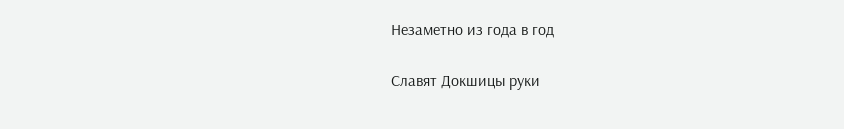Незаметно из года в год

Славят Докшицы руки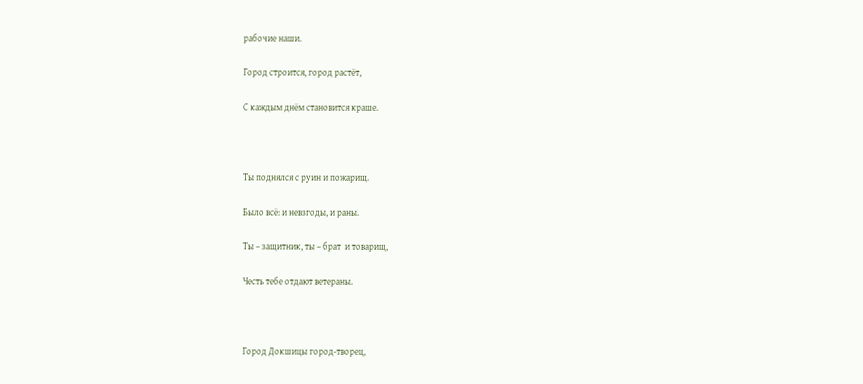рабочие наши.

Город строится, город растёт,

С каждым днём становится краше.



Ты поднялся с руин и пожарищ.

Было всё: и невзгоды, и раны.

Ты – защитник, ты – брат  и товарищ,

Честь тебе отдают ветераны.



Город Докшицы город-творец,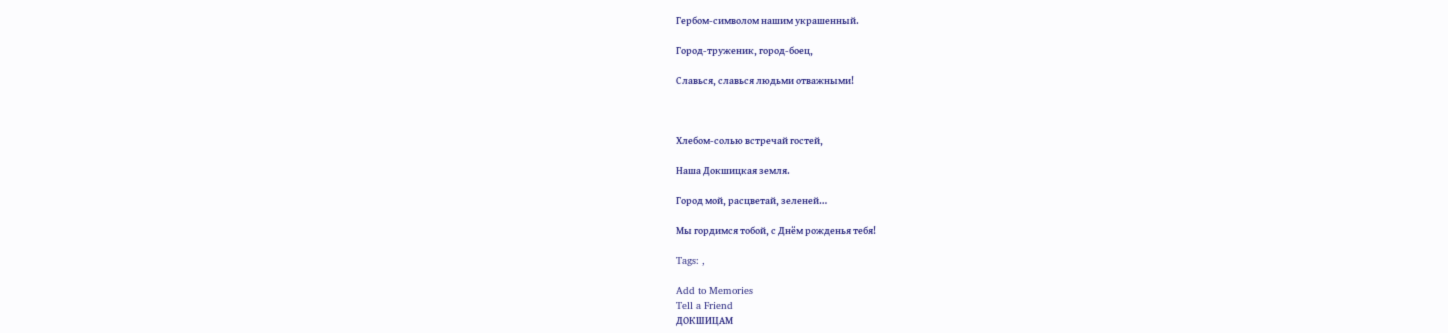Гербом-символом нашим украшенный.

Город-труженик, город-боец,

Славься, славься людьми отважными!



Хлебом-солью встречай гостей,

Наша Докшицкая земля.

Город мой, расцветай, зеленей…

Мы гордимся тобой, с Днём рожденья тебя!

Tags: ,

Add to Memories
Tell a Friend
ДОКШИЦАМ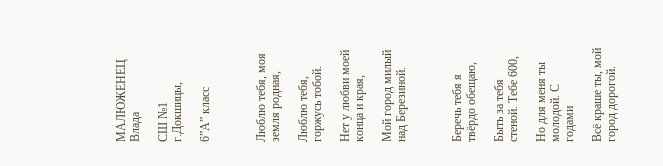МАЛЮЖЕНЕЦ Влада

СШ №1 г.Докшицы,

6”А” класс



Люблю тебя, моя земля родная,

Люблю тебя, горжусь тобой.

Нет у любви моей конца и края,

Мой город милый над Березиной.



Беречь тебя я твёрдо обещаю,

Быть за тебя стеной. Тебе 600,

Но для меня ты молодой. С годами

Всё краше ты, мой город дорогой.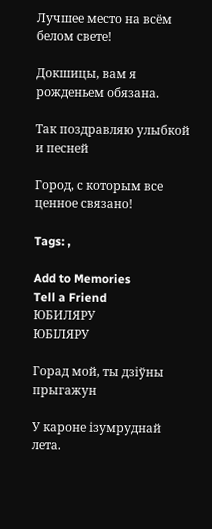Лучшее место на всём белом свете!

Докшицы, вам я рожденьем обязана.

Так поздравляю улыбкой и песней

Город, с которым все ценное связано!

Tags: ,

Add to Memories
Tell a Friend
ЮБИЛЯРУ
ЮБІЛЯРУ

Горад мой, ты дзіўны прыгажун

У кароне ізумруднай лета.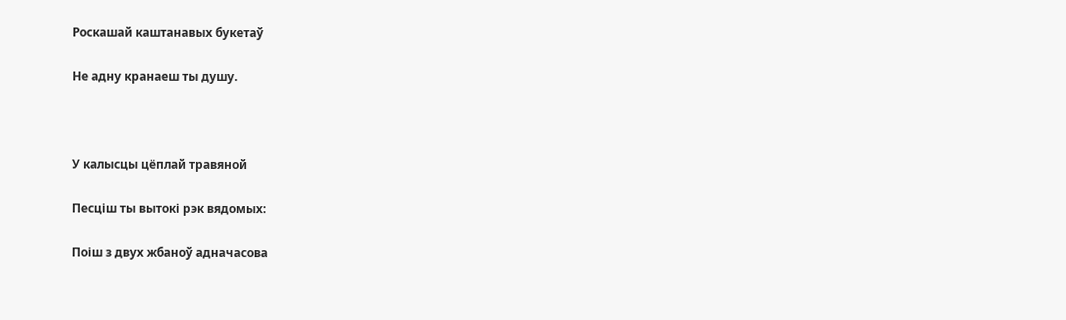Роскашай каштанавых букетаў

Не адну кранаеш ты душу.



У калысцы цёплай травяной

Песціш ты вытокі рэк вядомых:

Поіш з двух жбаноў адначасова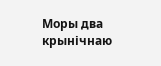Моры два крынічнаю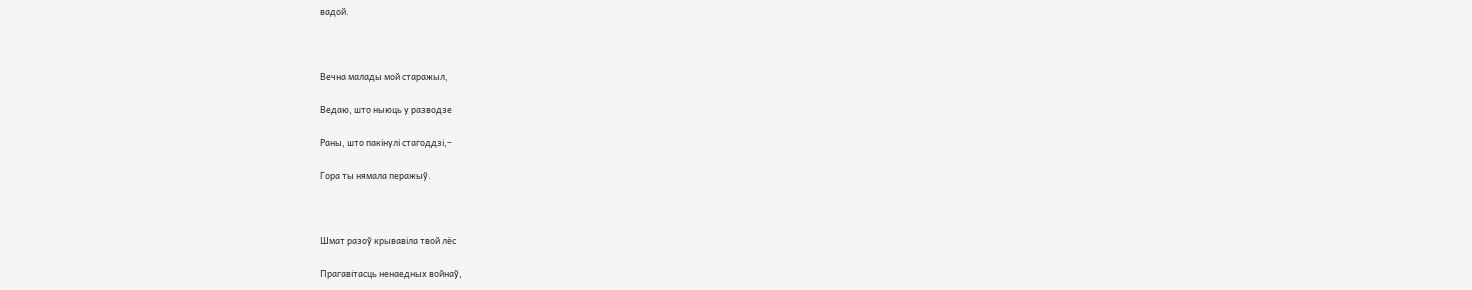вадой.



Вечна малады мой старажыл,

Ведаю, што ныюць у разводзе

Раны, што пакінулі стагоддзі,–

Гора ты нямала перажыў.



Шмат разоў крывавіла твой лёс

Прагавітасць ненаедных войнаў,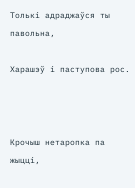Толькі адраджаўся ты павольна,

Харашэў і паступова рос.



Крочыш нетаропка па жыцці,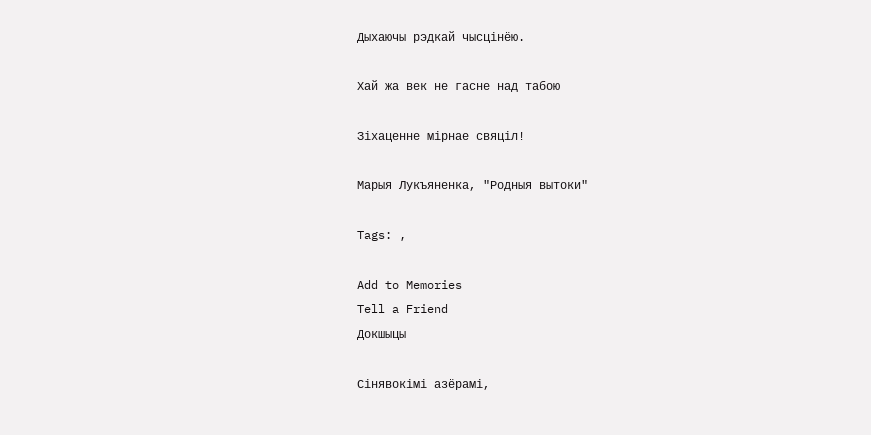Дыхаючы рэдкай чысцінёю.

Хай жа век не гасне над табою

Зіхаценне мірнае свяціл!

Марыя Лукъяненка, "Родныя вытоки"

Tags: ,

Add to Memories
Tell a Friend
Докшыцы

Сінявокімі азёрамі,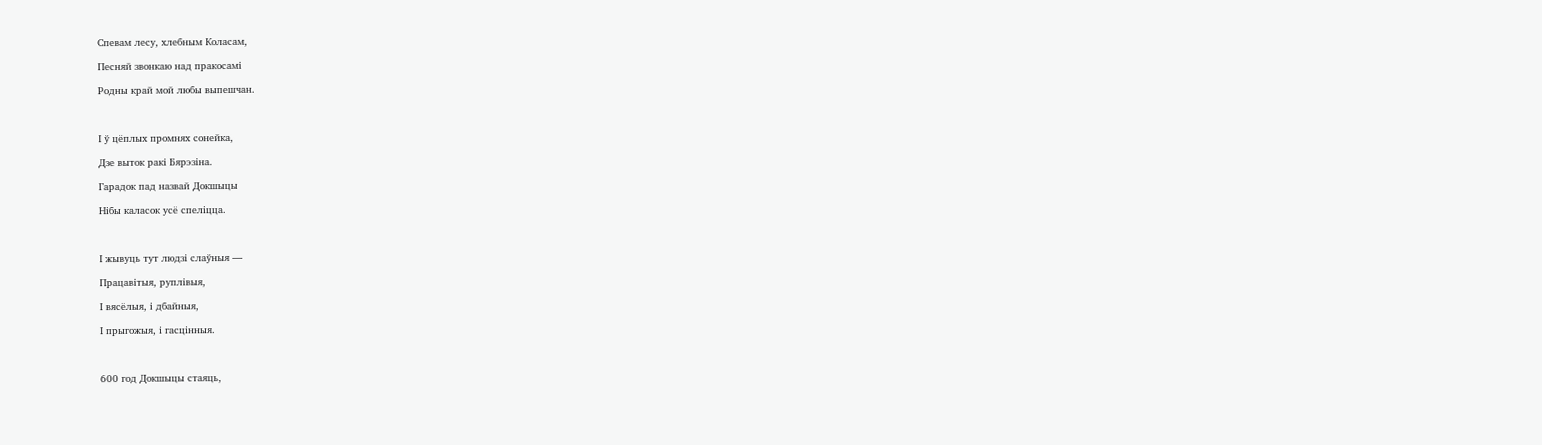Спевам лесу, хлебным Коласам,

Песняй звонкаю над пракосамі

Родны край мой любы выпешчан.



І ў цёплых промнях сонейка,

Дзе выток ракі Бярэзіна.

Гарадок пад назвай Докшыцы

Нібы каласок усё спеліцца.



І жывуць тут людзі слаўныя —

Працавітыя, руплівыя,

І вясёлыя, і дбайныя,

І прыгожыя, і гасцінныя.



600 год Докшыцы стаяць,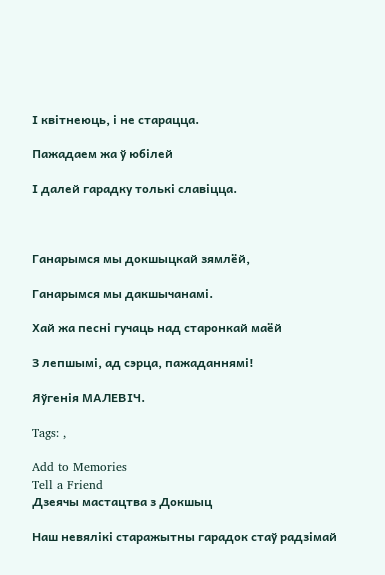І квітнеюць, і не старацца.

Пажадаем жа ў юбілей

І далей гарадку толькі славіцца.



Ганарымся мы докшыцкай зямлёй,

Ганарымся мы дакшычанамі.

Хай жа песні гучаць над старонкай маёй

З лепшымі, ад сэрца, пажаданнямі!

Яўгенія МАЛЕВІЧ.

Tags: ,

Add to Memories
Tell a Friend
Дзеячы мастацтва з Докшыц

Наш невялікі старажытны гарадок стаў радзімай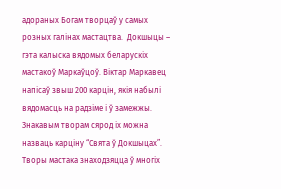адораных Богам творцаў у самых розных галінах мастацтва.  Докшыцы – гэта калыска вядомых беларускіх мастакоў Маркаўцоў. Віктар Маркавец напісаў звыш 200 карцін, якія набылі вядомасць на радзіме і ў замежжы. Знакавым творам сярод іх можна назваць карціну “Свята ў Докшыцах”. Творы мастака знаходзяцца ў многіх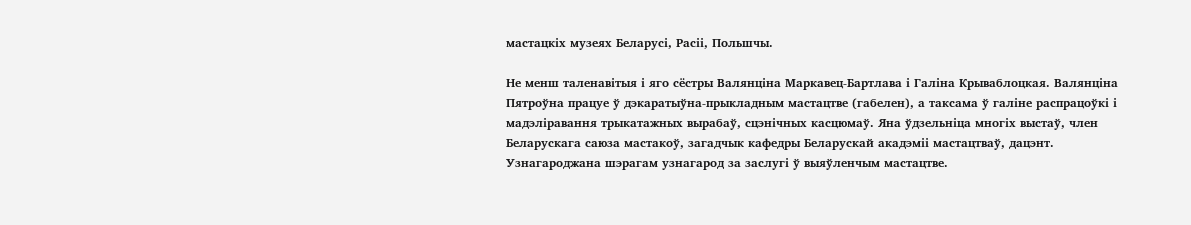мастацкіх музеях Беларусі, Расіі, Польшчы.

Не менш таленавітыя і яго сёстры Валянціна Маркавец-Бартлава і Галіна Крываблоцкая. Валянціна Пятроўна працуе ў дэкаратыўна-прыкладным мастацтве (габелен), а таксама ў галіне распрацоўкі і мадэліравання трыкатажных вырабаў, сцэнічных касцюмаў. Яна ўдзельніца многіх выстаў, член Беларускага саюза мастакоў, загадчык кафедры Беларускай акадэміі мастацтваў, дацэнт. Узнагароджана шэрагам узнагарод за заслугі ў выяўленчым мастацтве.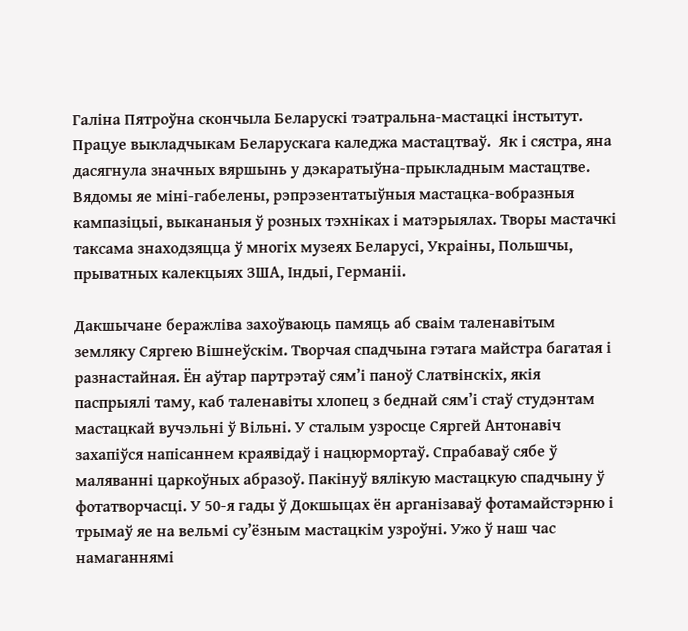Галіна Пятроўна скончыла Беларускі тэатральна-мастацкі інстытут. Працуе выкладчыкам Беларускага каледжа мастацтваў.  Як і сястра, яна дасягнула значных вяршынь у дэкаратыўна-прыкладным мастацтве. Вядомы яе міні-габелены, рэпрэзентатыўныя мастацка-вобразныя кампазіцыі, выкананыя ў розных тэхніках і матэрыялах. Творы мастачкі таксама знаходзяцца ў многіх музеях Беларусі, Украіны, Польшчы,  прыватных калекцыях ЗША, Індыі, Германіі.

Дакшычане беражліва захоўваюць памяць аб сваім таленавітым земляку Сяргею Вішнеўскім. Творчая спадчына гэтага майстра багатая і разнастайная. Ён аўтар партрэтаў сям’і паноў Слатвінскіх, якія паспрыялі таму, каб таленавіты хлопец з беднай сям’і стаў студэнтам мастацкай вучэльні ў Вільні. У сталым узросце Сяргей Антонавіч захапіўся напісаннем краявідаў і нацюрмортаў. Спрабаваў сябе ў маляванні царкоўных абразоў. Пакінуў вялікую мастацкую спадчыну ў фотатворчасці. У 50-я гады ў Докшыцах ён арганізаваў фотамайстэрню і трымаў яе на вельмі су’ёзным мастацкім узроўні. Ужо ў наш час намаганнямі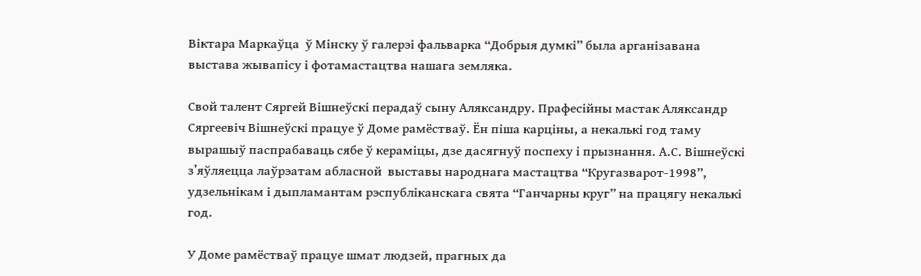Віктара Маркаўца  ў Мінску ў галерэі фальварка “Добрыя думкі” была арганізавана выстава жывапісу і фотамастацтва нашага земляка.

Свой талент Сяргей Вішнеўскі перадаў сыну Аляксандру. Прафесійны мастак Аляксандр Сяргеевіч Вішнеўскі працуе ў Доме рамёстваў. Ён піша карціны, а некалькі год таму вырашыў паспрабаваць сябе ў кераміцы, дзе дасягнуў поспеху і прызнання. А.С. Вішнеўскі з’яўляецца лаўрэатам абласной  выставы народнага мастацтва “Кругазварот-1998”, удзельнікам і дыпламантам рэспубліканскага свята “Ганчарны круг” на працягу некалькі год.

У Доме рамёстваў працуе шмат людзей, прагных да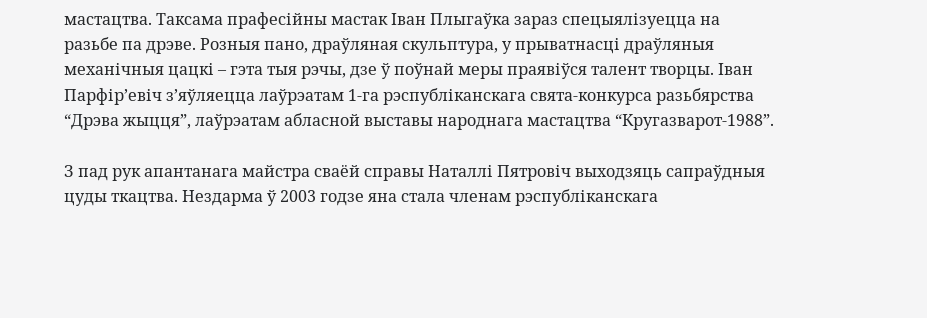мастацтва. Таксама прафесійны мастак Іван Плыгаўка зараз спецыялізуецца на разьбе па дрэве. Розныя пано, драўляная скульптура, у прыватнасці драўляныя механічныя цацкі – гэта тыя рэчы, дзе ў поўнай меры праявіўся талент творцы. Іван Парфір’евіч з’яўляецца лаўрэатам 1-га рэспубліканскага свята-конкурса разьбярства “Дрэва жыцця”, лаўрэатам абласной выставы народнага мастацтва “Кругазварот-1988”.

З пад рук апантанага майстра сваёй справы Наталлі Пятровіч выходзяць сапраўдныя цуды ткацтва. Нездарма ў 2003 годзе яна стала членам рэспубліканскага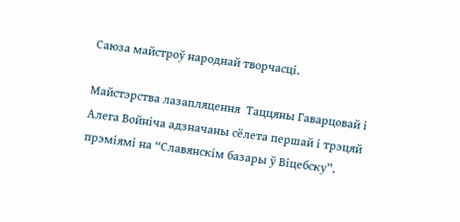Саюза майстроў народнай творчасці.

Майстэрства лазапляцення  Таццяны Гаварцовай і Алега Войніча адзначаны сёлета першай і трэцяй прэміямі на “Славянскім базары ў Віцебску”.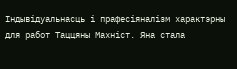Індывідуальнасць і прафесіяналізм характэрны для работ Таццяны Махніст. Яна стала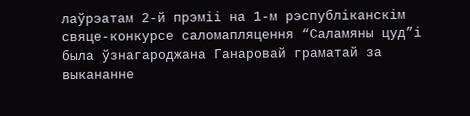лаўрэатам 2-й прэміі на 1-м рэспубліканскім свяце-конкурсе саломапляцення “Саламяны цуд”і была ўзнагароджана Ганаровай граматай за выкананне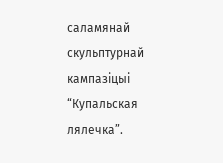саламянай скульптурнай кампазіцыі “Купальская лялечка”.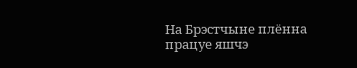На Брэстчыне плённа працуе яшчэ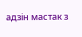адзін мастак з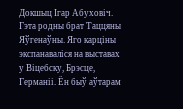Докшыц Ігар Абуховіч. Гэта родны брат Таццяны Яўгенаўны. Яго карціны экспанаваліся на выставах у Віцебску, Брэсце, Германіі. Ён быў аўтарам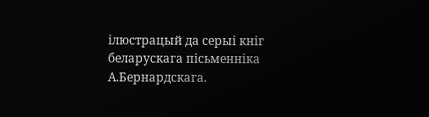ілюстрацый да серыі кніг беларускага пісьменніка А.Бернардскага.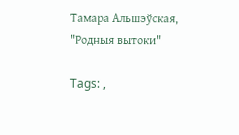Тамара Альшэўская, "Родныя вытоки"

Tags: ,